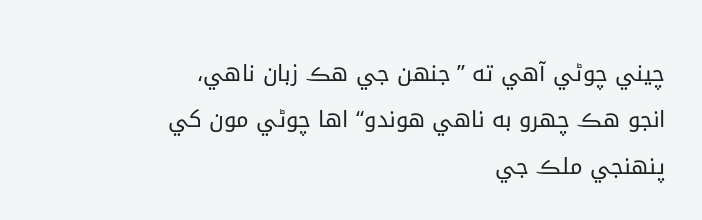چيني چوڻي آھي ته ”جنھن جي ھڪ زبان ناھي، انجو ھڪ چھرو به ناھي ھوندو“ اھا چوڻي مون کي پنھنجي ملڪ جي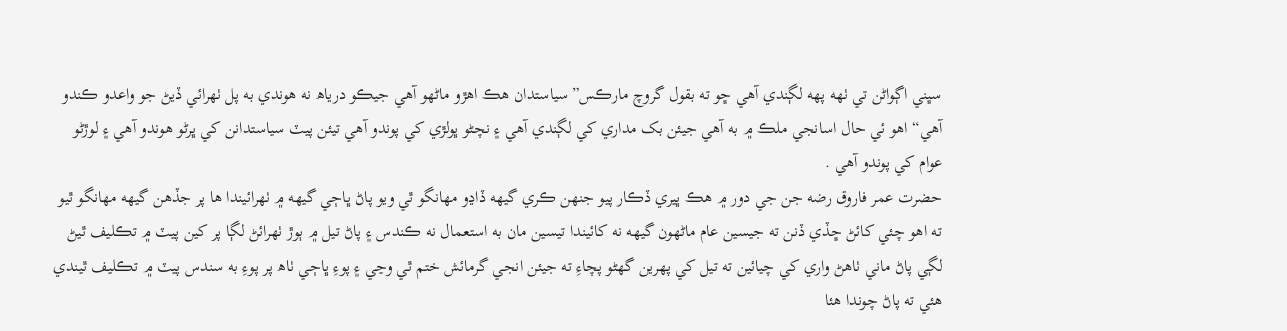سڀني اڳواڻن تي ٺھه پهه لڳندي آھي ڇو ته بقول گروچ مارڪس”سياستدان ھڪ اھڙو ماڻھو آھي جيڪو درياھ نه ھوندي به پل ٺھرائي ڏيڻ جو واعدو ڪندو آھي“ اھو ئي حال اسانجي ملڪ ۾ به آھي جيئن بک مداري کي لڳندي آھي ۽ نچڻو ڀولڙي کي پوندو آھي تيئن پيٽ سياستدانن کي ڀرڻو ھوندو آھي ۽ لوڙڻو عوام کي پوندو آھي .
حضرت عمر فاروق رضه جن جي دور ۾ ھڪ ڀيري ڏڪار پيو جنھن ڪري گيھه ڏاڍو مھانگو ٿي ويو پاڻ ڀاڄي گيھه ۾ ٺھرائيندا ھا پر جڏھن گيھه مھانگو ٿيو ته اھو چئي کائڻ ڇڏي ڏنن ته جيسين عام ماڻھون گيھه نه کائيندا تيسين مان به استعمال نه ڪندس ۽ پاڻ تيل ۾ ٻوڙ ٺھرائڻ لڳا پر کين پيٽ ۾ تڪليف ٿيڻ لڳي پاڻ ماني ٺاھڻ واري کي چيائين ته تيل کي پھرين گھڻو پچاءِ ته جيئن انجي گرمائش ختم ٿي وڃي ۽ پوءِ ڀاڄي ٺاھ پر پوءِ به سندس پيٽ ۾ تڪليف ٿيندي ھئي ته پاڻ چوندا ھئا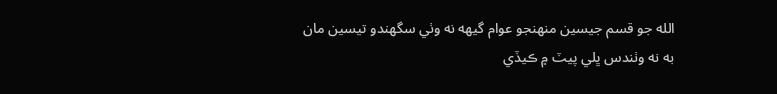الله جو قسم جيسين منھنجو عوام گيھه نه وٺي سگھندو تيسين مان به نه وٺندس ڀلي پيٽ ۾ ڪيڏي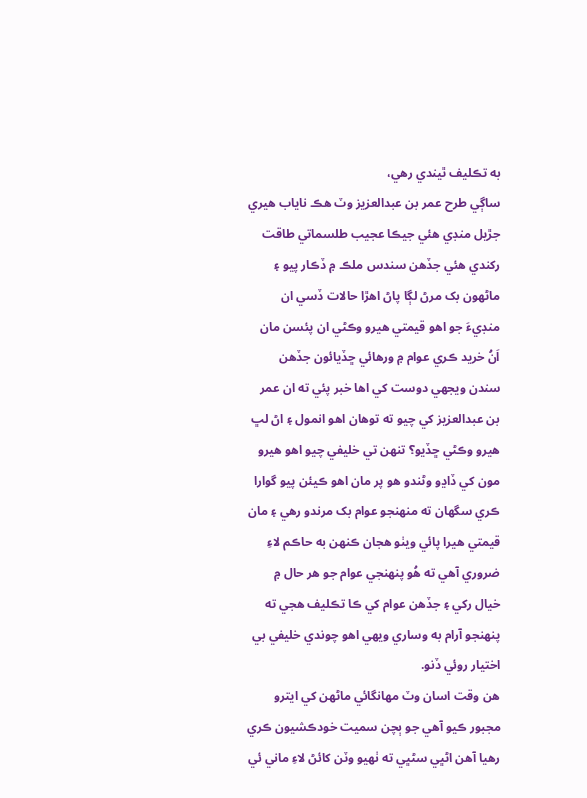به تڪليف ٿيندي رھي،
ساڳي طرح عمر بن عبدالعزيز وٽ ھڪ ناياب ھيري جڙيل منڊي ھئي جيڪا عجيب طلسماتي طاقت رکندي ھئي جڏھن سندس ملڪ ۾ ڏڪار پيو ۽ ماڻھون بک مرڻ لڳا پاڻ اھڙا حالات ڏسي ان منڊيءَ جو اھو قيمتي ھيرو وڪڻي ان پئسن مان اَنُ خريد ڪري عوام ۾ ورھائي ڇڏيائون جڏھن سندن ويجھي دوست کي اھا خبر پئي ته ان عمر بن عبدالعزيز کي چيو ته توھان اھو انمول ۽ اڻ لڀ ھيرو وڪڻي ڇڏيو؟ تنھن تي خليفي چيو اھو ھيرو مون کي ڏاڍو وڻندو ھو پر مان اھو ڪيئن پيو گوارا ڪري سگھان ته منھنجو عوام بک مرندو رھي ۽ مان قيمتي ھيرا پائي ويٺو ھجان ڪنھن به حاڪم لاءِ ضروري آھي ته ھُو پنھنجي عوام جو ھر حال ۾ خيال رکي ۽ جڏھن عوام کي ڪا تڪليف ھجي ته پنھنجو آرام به وساري ويھي اھو چوندي خليفي بي اختيار روئي ڏنو.
ھن وقت اسان وٽ مھانگائي ماڻھن کي ايترو مجبور ڪيو آھي جو ٻچن سميت خودڪشيون ڪري رھيا آھن اڻڀي سڻڀي ته ٺھيو وٽن کائڻ لاءِ ماني ئي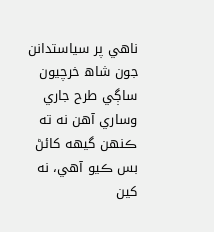ناھي پر سياستدانن جون شاھ خرچيون ساڳي طرح جاري وساري آھن نه ته ڪنھن گيھه کائڻ بس ڪيو آھي، نه کين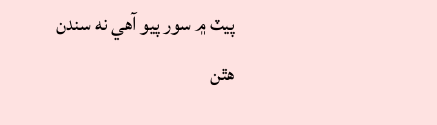پيٽ ۾ سور پيو آھي نه سندن ھٿن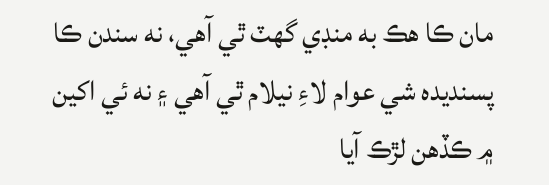مان ڪا ھڪ به منڊي گھٽ ٿي آھي، نه سندن ڪا پسنديده شي عوام لاءِ نيلام ٿي آھي ۽ نه ئي اکين ۾ ڪڏھن لڙڪ آيا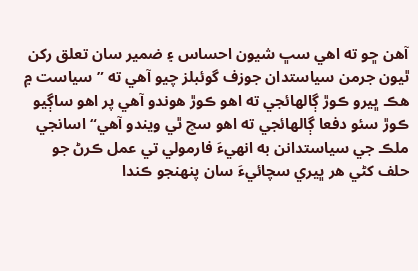آھن ڇو ته اھي سڀ شيون احساس ۽ ضمير سان تعلق رکن ٿيون جرمن سياستدان جوزف گوئبلز چيو آھي ته ”سياست ۾ ھڪ ڀيرو ڪوڙ ڳالھائجي ته اھو ڪوڙ ھوندو آھي پر اھو ساڳيو ڪوڙ سئو دفعا ڳالھائجي ته اھو سچ ٿي ويندو آھي“ اسانجي ملڪ جي سياستدانن به انھيءَ فارمولي تي عمل ڪرڻ جو حلف کڻي ھر ڀيري سچائيءَ سان پنھنجو ڪندا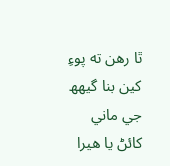ٿا رھن ته پوءِ کين بنا گيهھ جي ماني کائڻ يا ھيرا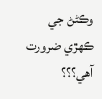وڪڻڻ جي ڪھڙي ضرورت آھي؟؟؟